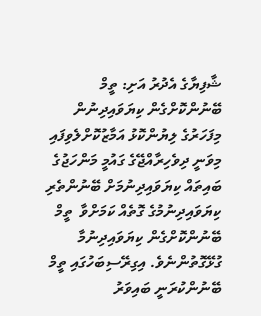ޝާފިޔާގެ އެދުރު އަށި: ތީމް ބޭނުންކޮށްގެން ކިޔަވައިދިނުން
މިފަހަރުގެ ލިޔުންކޮޅު އަމާޒުކޮށްލެވިފައި މިވަނީ ދިވެހިރާއްޖޭގެ ގައުމީ މަންހަޖުގެ ބައިތައް ކިޔަވައިދިނުމަށް ބޭނުންތެރި ކިޔަވައިދިނުމުގެ ގޮތެއް ކަމަށްވާ  ތީމް ބޭނުންކޮށްގެން ކިޔަވައިދިނުމާ ގުޅޭގޮތުންނެވެ. އިގިރޭސިބަހުގައި ތީމް ބޭނުންކުރަނީ ބައިވަރު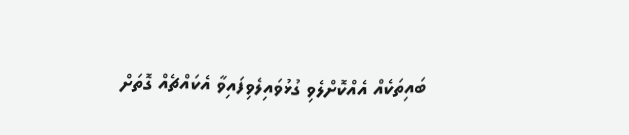ބައިތަކެއް އެއްކޮށްލެވި ގުޅުވައިލެވިފައިވާ އެކައްޗެއް ގޮތަށް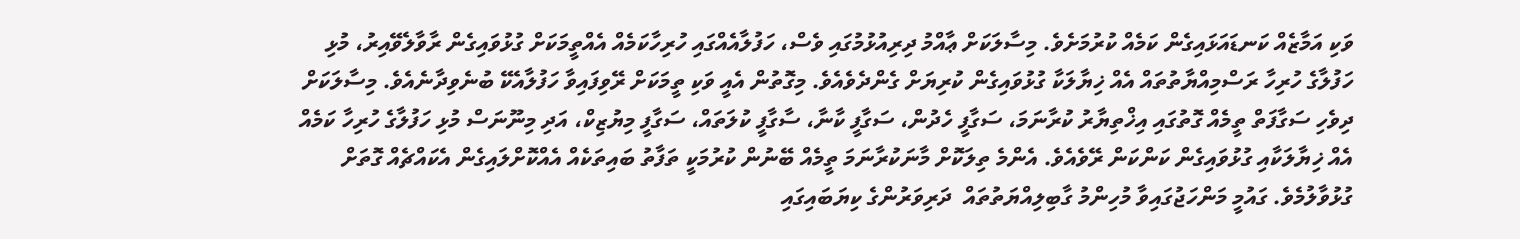ވަކި އަމާޒެއް ކަނޑައަޅައިގެން ކަމެއް ކުރުމަށެވެ. މިސާލަކަށް ޢާއްމު ދިރިއުޅުމުގައި ވެސް، ހަފުލާއެއްގައި ހުރިހާކަމެއް އެއްތީމަކަށް ގުޅުވައިގެން ރާވާލެވޭއިރު، މުޅި ހަފުލާގެ ހުރިހާ ރަސްމިއްޔާތުތައް އެއް ޚިޔާލަކާ ގުޅުވައިގެން ކުރިޔަށް ގެންދެވެއެވެ. މިގޮތުން އެއީ ވަކި ތީމަކަށް ރޭވިފައިވާ ހަފުލާއެކޭ ބުނެވިދާނެއެވެ. މިސާލަކަށް ދިވެހި ސަގާފަތް ތީމެއް ގޮތުގައި އިޚްތިޔާރު ކުރާނަމަ، ސަގާފީ ހެދުން، ސަގާފީ ކާނާ، ސާގާފީ ކުލަތައް، ސަގާފީ މިޔުޒިކް، އަދި މިނޫނަސް މުޅި ހަފުލާގެ ހުރިހާ ކަމެއް އެއް ޚިޔާލަކާއި ގުޅުވައިގެން ކަންކަން ރޭވެއެވެ. އެންމެ ތިލަކޮށް މާނަކުރާނަމަ ތީމެއް ބޭނުން ކުރުމަކީ ތަފާތު ބައިތަކެއް އެއްކޮށްލައިގެން އެކައްޗެއް ގޮތަށް ގުޅުވާލުމެވެ. ގައުމީ މަންހަޖުގައިވާ މުހިންމު ގާބިލިއްޔަތުތައް  ދަރިވަރުންގެ ކިޔަބައިގައި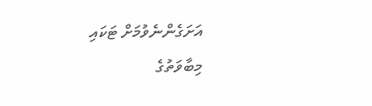އަށަގެންނެވުމަށް ޓަކައި މިބާވަތުގެ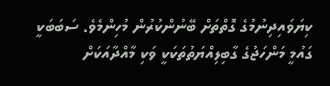ކިޔަވައިދިނުމުގެ ގޮތްތަށް ބޭނުންކުރުން މުހިންމެވެ. ސަބަބަކީ ގައުމީ މަންހަޖުގެ ގާބިލިއްޔަތުތަކަކީ ވަކި މާއްދާއަކަށް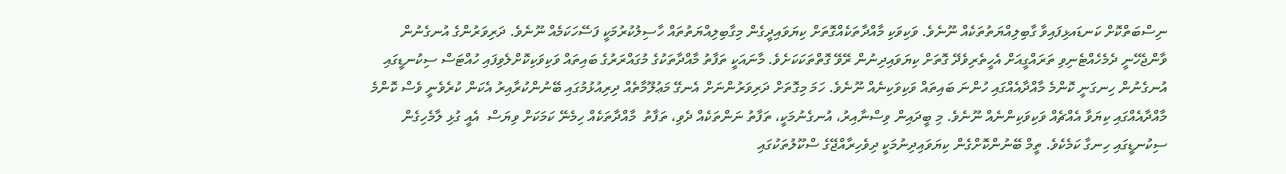ނިސްބަތްކޮށް ކަނޑައޅިފައިވާ ގާބިލިއްޔަތުތަކެއް ނޫނެވެ. ވަކިވަކި މާއްދާތަކެއްގޮތަށް ކިޔަވައިދީގެން މިގާބިލިއްޔަތުތައް ހާސިލުކުރުމަކީ ފަސޭހަކަމެއް ނޫނެވެ. ދަރިވަރުންގެ އުނގެނުން ވާންޖެހޭނީ ދެމެހެއްޓެނިވި ތަރައްގީއަށް އެހީތެރިވެދޭ ގޮތަށް ކިޔަވައިދިނުން ރޭވޭ ގޮތްތަކަކަށެވެ. މާނައަކީ ތަފާތު މާއްދާތަކުގެ މުގައްރަރުގެ ބައިތައް ވަކިވަކިކޮށްލެވިފައި ހުއްޓަސް ސިކުނޑީގައި އުނގެނުން ހިނގަނީ ކޮންމެ މާއްދާއެއްގައި ހުންނަ ބައިތައް ވަކިވަކިނެއް ނޫނެވެ. ހަމަ މިގޮތަށް ދަރިވަރުންނަށް އެނގޭ މަޢުލޫމާތެއް ދިރިއުޅުމުގައި ބޭނުންކުރާއިރު އެކަން ކުރެވެނީ ވެސް ކޮންމެ މާއްދާއެއްގައި ކިޔަވާ އެއްޗެއް ވަކިވަކިންނެއް ނޫނެވެ. މި ބީދައިން ވިސްނާއިރު، އުނގެނުމަކީ، ތަފާތު ނަންތަކެއް ދެވި، ތަފާތު  މާއްދާތަކެއް ހިމެނޭ ކަމަކަށް ވިޔަސް  އެއީ ގުޅި ލާމެހިގެން ސިކުނޑީގައި ހިނގާ ކަމެކެވެ. ތީމް ބޭނުންކޮށްގެން ކިޔަވައިދިނުމަކީ ދިވެހިރާއްޖޭގެ ސްކޫލުތަކުގައި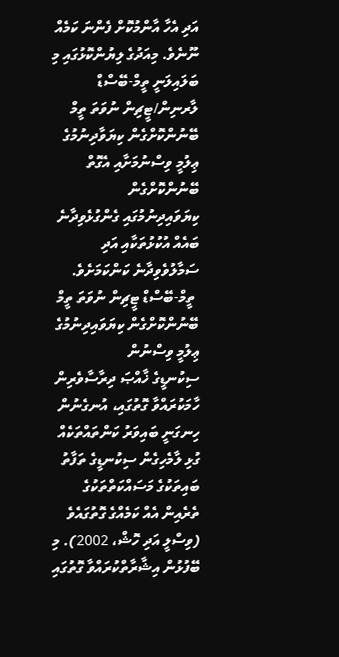އަދި އެހާ އާންމުކޮށް ފެންނަ ކަމެއް ނޫނެވެ. މިއަދުގެ ލިޔުންކޮޅުގައި މި ބަލައިލަނީ ތީމް-ބޭސްޑް ލާރނިން/ޓީޗިން ނުވަތަ ތީމް ބޭނުންކޮށްގެން ކިޔަވާދިނުމުގެ ޢިލުމީ ވިސްނުމަށާއި އެގޮތް ބޭނުންކޮށްގެން ކިޔަވައިދިނުމުގައި ގެންގުޅެވިދާނެ ބައެއް އުކުޅުތަކާއި އަދި ސަމާލުވެވިދާނެ ކަންކަމަށެވެ.
 ތީމް-ބޭސްޑް ޓީޗިން ނުވަތަ ތީމް ބޭނުންކޮށްގެން ކިޔަވައިދިނުމުގެ ޢިލުމީ ވިސްނުން
ސިކުނޑީގެ ޚާއްޞަ ދިރާސާވެރިން ހާމަކުރައްވާ ގޮތުގައި، އުނގެނުން ހިނގަނީ ބައިވަރު ކަންތައްތަކެއް ގުޅި ލާމެހިގެން ސިކުނޑީގެ ތަފާތު ބައިތަކުގެ މަސައްކަތްތަކުގެ ތެރެއިން އެއް ކަމެއްގެ ގޮތުގައެވެ (ވިސްލީ އަދި ހޮޝް، 2002). މި ބޭފުޅުން އިޝާރާތްކުރައްވާ ގޮތުގައި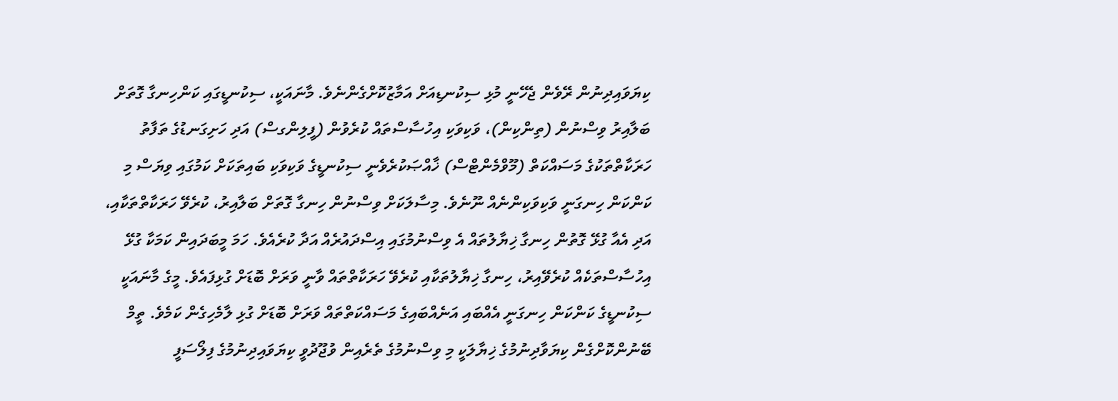ކިޔަވައިދިނުން ރޭވެން ޖެހޭނީ މުޅި ސިކުނޑިއަށް އަމާޒުކޮށްގެންނެވެ. މާނައަކީ، ސިކުނޑީގައި ކަންހިނގާ ގޮތަށް ބަލާއިރު ވިސްނުން (ތިންކިން)، ވަކިވަކި އިހުސާސްތައް ކުރެވުން (ފީލިންގސް) އަދި ހަށިގަނޑުގެ ތަފާތު ހަރަކާތްތަކުގެ މަސައްކަތް (މޫވްމެންޓްސް) ޚާއްޞަކުރެވެނީ ސިކުނޑީގެ ވަކިވަކި ބައިތަކަށް ކަމުގައި ވިޔަސް މި ކަންކަން ހިނގަނީ ވަކިވަކިންނެއް ނޫނެވެ. މިސާލަކަށް ވިސްނުން ހިނގާ ގޮތަށް ބަލާއިރު، ކުރެވޭ ހަރަކާތްތަކާއި، އަދި އެއާ ގުޅޭ ގޮތުން ހިނގާ ޚިޔާލުތައް އެ ވިސްނުމުގައި އިސްދައުރެއް އަދާ ކުރެއެވެ. ހަމަ މީބަދައިން ކަމަކާ ގުޅޭ އިހުސާސްތަކެއް ކުރެވޭއިރު، ހިނގާ ޚިޔާލުތަކާއި ކުރެވޭ ހަރަކާތްތައް ވާނީ ވަރަށް ބޮޑަށް ގުޅިފައެވެ. މީގެ މާނައަކީ ސިކުނޑީގެ ކަންކަން ހިނގަނީ އެއްބައި އަނެއްބައިގެ މަސައްކަތްތައް ވަރަށް ބޮޑަށް ގުޅި ލާމެހިގެން ކަމެވެ. ތީމް ބޭނުންކޮށްގެން ކިޔަވާދިނުމުގެ ޚިޔާލަކީ މި ވިސްނުމުގެ ތެރެއިން ވުޖޫދުވީ ކިޔަވައިދިނުމުގެ ފިލޯސަފީ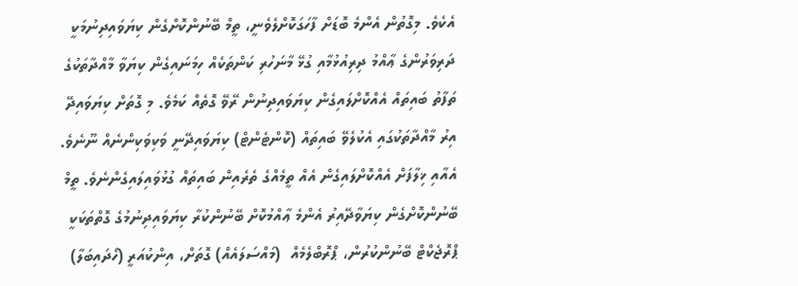އެކެވެ. މިގޮތުން އެންމެ ބޮޑަށް ފާހަގަކޮށްލެވެނީ، ތީމް ބޭނުންކޮށްގެން ކިޔަވައިދިނުމަކީ ދަރިވަރުންގެ ޢާއްމު ދިރިއުޅުމާއި ގުޅޭ މާނަހުރި ކަންތަކެއް ހިމަނައިގެން ކިޔަވާ މާއްދާތަކުގެ ތަފާތު ބައިތައް އެއްކޮށްލައިގެން ކިޔަވައިދިނުން ރޭވޭ ގޮތެއް ކަމެވެ. މި ގޮތަށް ކިޔަވައިދޭ އިރު މާއްދާތަކުގައި އެކުލެވޭ ބައިތައް (ކޮންޓެންޓް) ކިޔަވައިދޭނީ ވަކިވަކިންނެއް ނޫނެވެ. އެއާއި ޚިލާފަށް އެއްކޮށްލައިގެން އެއް ތީމެއްގެ ތެރެއިން ބައިތައް ގުޅުވައިލައިގެންނެވެ. ތީމް ބޭނުންކޮށްގެން ކިޔަވާދޭއިރު އެންމެ ޢާއްމުކޮށް ބޭނުންކުރާ ކިޔަވައިދިނުމުގެ ގޮތްތަކަކީ ޕްރޮޖެކްޓް ބޭނުންކުރުން، ޕްރޮބްލެމެއް  (މައްސަލައެއް) ގޮތަށް، އިންކުއަރީ (ހޯދައިބަލާ)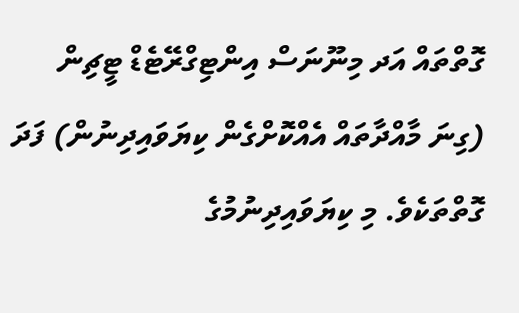ގޮތްތައް އަދ މިނޫނަސް އިންޓިގްރޭޓެޑް ޓީޗިން (ގިނަ މާއްދާތައް އެއްކޮށްގެން ކިޔަވައިދިނުން) ފަދަ ގޮތްތަކެވެ. މި ކިޔަވައިދިނުމުގެ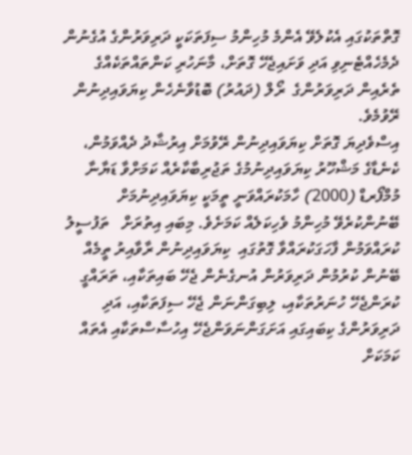ގޮތްތަކުގައި އެކުލެވޭ އެންމެ މުހިންމު ސިފަތަކަކީ ދަރިވަރުންގެ އުގެނުން ދެމެހެއްޓެނިވި އަދި ވަށައިޖެހޭ ގޮތަށް، މާނަހުރި ކަންތައްތަކެއްގެ ތެރެއިން ދަރިވަރުންގެ  ރޯލް (ދައުރު) ބޮޑުވާނެހެން ކިޔަވައިދިނުން ރޭވުމެވެ.
އިސްވެދިޔަ ގޮތަށް ކިޔަވައިދިނުން ރޭވުމަށް އިރުޝާދު ދެއްވަމުން، ކެނެޑާގެ މަޝްހޫރު ކިޔަވައިދިނުމުގެ ތަޖުރިބާކާރެއް ކަމަށްވާ ޑަޔާނާ މުމްފޯރޑް (2000) ހާމަކުރައްވަނީ ތީމަކީ ކިޔަވައިދިނުމަށް ބޭނުންކުރެވޭ މުހިންމު ވެހިކަލެއް ކަމަށެވެ. މިބައި އިތުރަށް   ތަފުސީލު ކުރައްވަމުން ފާހަގަކުރައްވާ ގޮތުގައި  ކިޔަވައިދިނުން ރާވާއިރު ތީމެއް ބޭނުން ކުރުމުން ދަރިވަރުން އުނގެނެން ޖެހޭ ބައިތަކާއި، ތަރައްގީ ކުރަންޖެހޭ ހުނަރުތަކާއި، ލިބިގަންނަން ޖެހޭ ސިފަތަކާއި، އަދި ދަރިވަރުންގެ ކިބައިގައި އަށަގަންނަވަންޖެހޭ އިހުސާސްތަކާއި އެތައް ކަމަކަށް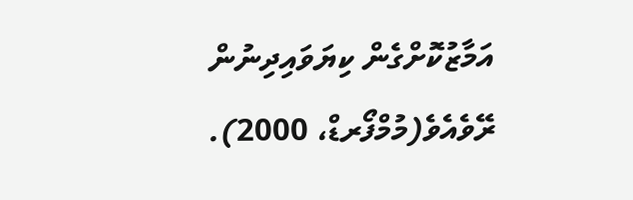އަމާޒުކޮށްގެން ކިޔަވައިދިނުން ރޭވެއެވެ(މުމްފޯރޑް، 2000).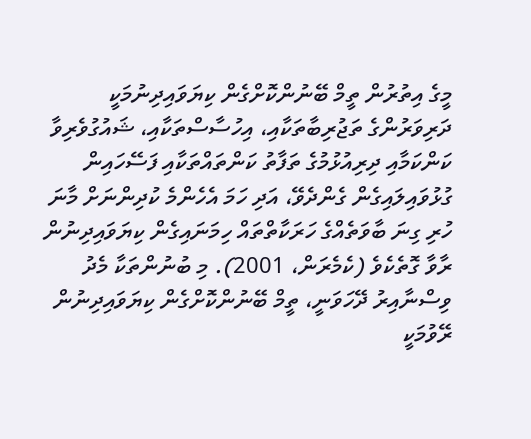މީގެ އިތުރުން ތީމް ބޭނުންކޮށްގެން ކިޔަވައިދިނުމަކީ ދަރިވަރުންގެ ތަޖުރިބާތަކާއި، އިހުސާސްތަކާއި، ޝައުގުވެރިވާ ކަންކަމާއި ދިރިއުޅުމުގެ ތަފާތު ކަންތައްތަކާއި ފަސޭހައިން ގުޅުވައިލައިގެން ގެންދެވޭ، އަދި ހަމަ އެހެންމެ ކުދިންނަށް މާނަ ހުރި ގިނަ ބާވަތެއްގެ ހަރަކާތްތައް ހިމަނައިގެން ކިޔަވައިދިނުން ރާވާ ގޮތެކެވެ (ކެމެރަން، 2001). މި ބުނުންތަކާ މެދު ވިސްނާއިރު ދޭހަވަނީ، ތީމް ބޭނުންކޮށްގެން ކިޔަވައިދިނުން ރޭވުމަކީ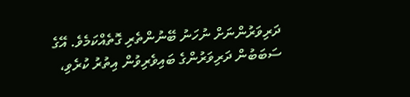ދަރިވަރުންނަށް ނުހަނު ބޭނުންތެރި ގޮތެއްކަމެވެ. އޭގެ ސަބަބުން ދަރިވަރުންގެ ބައިވެރިވުން އިތުރު ކުރެވި،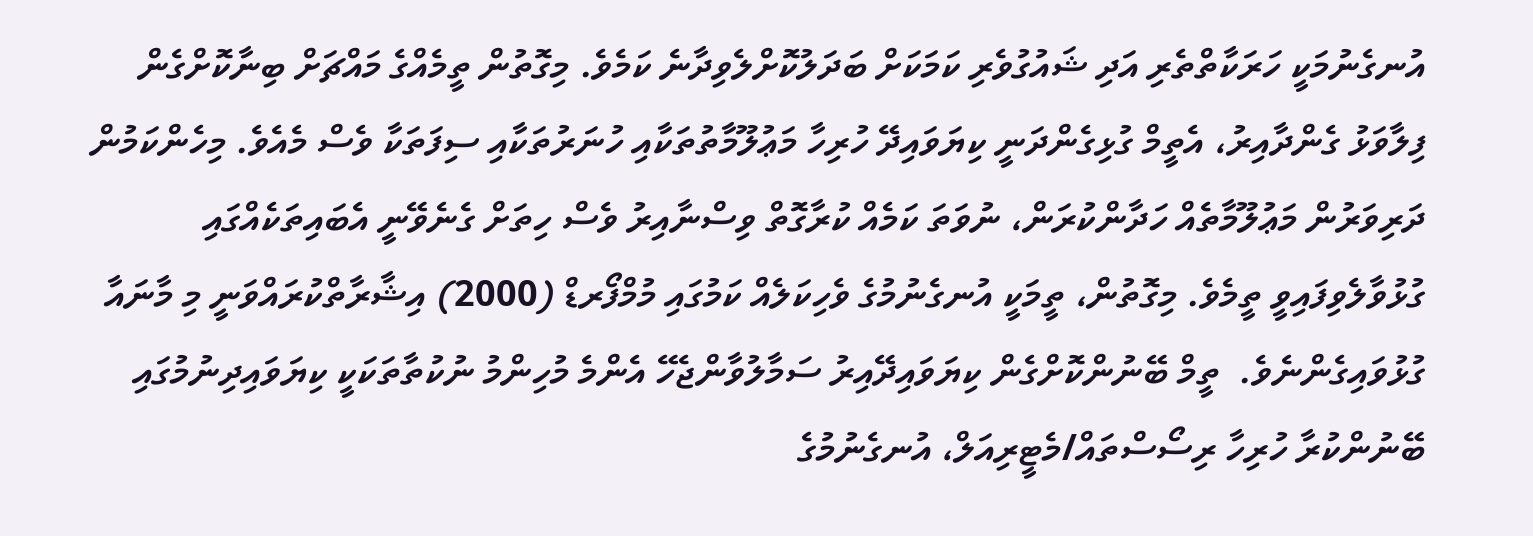އުނގެނުމަކީ ހަރަކާތްތެރި އަދި ޝައުގުވެރި ކަމަކަށް ބަދަލުކޮށްލެވިދާނެ ކަމެވެ. މިގޮތުން ތީމެއްގެ މައްޗަށް ބިނާކޮށްގެން ފިލާވަޅު ގެންދާއިރު، އެތީމް ގުޅިގެންދަނީ ކިޔަވައިދޭ ހުރިހާ މަޢުލޫމާތުތަކާއި ހުނަރުތަކާއި ސިފަތަކާ ވެސް މެއެވެ. މިހެންކަމުން ދަރިވަރުން މަޢުލޫމާތެއް ހަދާންކުރަން، ނުވަތަ ކަމެއް ކުރާގޮތް ވިސްނާއިރު ވެސް ހިތަށް ގެނެވޭނީ އެބައިތަކެއްގައި ގުޅުވާލެވިފައިވީ ތީމެވެ. މިގޮތުން، ތީމަކީ އުނގެނުމުގެ ވެހިކަލެއް ކަމުގައި މުމްފޯރޑް (2000) އިޝާރާތްކުރައްވަނީ މި މާނައާ ގުޅުވައިގެންނެވެ.  ތީމް ބޭނުންކޮށްގެން ކިޔަވައިދޭއިރު ސަމާލުވާންޖެހޭ އެންމެ މުހިންމު ނުކުތާތަކަކީ ކިޔަވައިދިނުމުގައި ބޭނުންކުރާ ހުރިހާ ރިސޯސްތައް/މެޓީރިއަލް، އުނގެނުމުގެ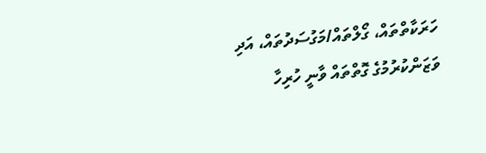ހަރަކާތްތައް، ގޯލްތައް/މަގުސަދުތައް، އަދި ވަޒަންކުރުމުގެ ގޮތްތައް ވާނީ ހުރިހާ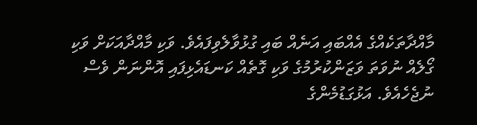މާއްދާތަކެއްގެ އެއްބައި އަނެއް ބައި ގުޅުވާލެވިފައެވެ. ވަކި މާއްދާއަކަށް ވަކި ގޯލެއް ނުވަތަ ވަޒަންކުރުމުގެ ވަކި ގޮތެއް ކަނޑައެޅިފައި އޮންނަން ވެސް ނުޖެހެއެވެ. އަޅުގަޑުމެންގެ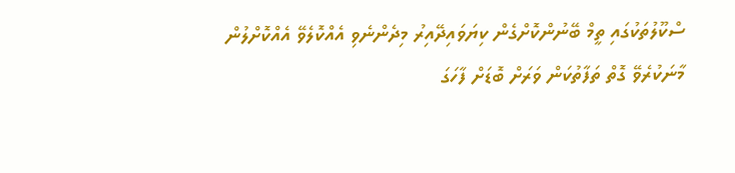ސްކޫލުތަކުގައި ތީމް ބޭނުންކޮށްގެން ކިޔަވައިދޭއިރު މިދެންނެވި އެއްކޮލެވޭ އެއްކޮށްލުން މާނަކުރެވޭ ގޮތް ތަފާތުކަން ވަރަށް ބޮޑަށް ފާހަގަ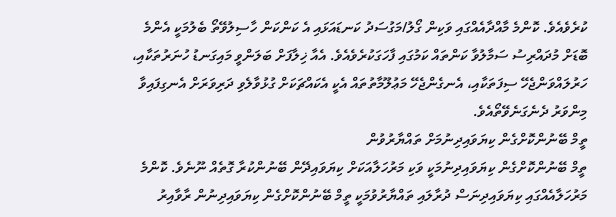ކުރެވެއެވެ. ކޮންމެ މާއްދާއެއްގައި ވަކިން ގޯލު/މަގުސަދު ކަނޑައަޅައި އެ ކަންކަން ހާސިލުވޭތޯ ބެލުމަކީ އެންމެ ބޮޑަށް މުދައްރިސު ސަމާލުވާ ކަންތައް ކަމުގައި ފާހަގަކުރެވެއެވެ. އެއާ ޚިލާފަށް ބަލަންވީ މައިގަނޑު ހުނަރުތަކާއި، ހަރުލައްވަންޖެހޭ ސިފަތަކާއި، އެނގެންޖެހޭ މަޢުލޫމާތުތައް އެކީ އެކައްޗަކަށް ގުޅުވާލެވި ދަރިވަރަށް އެނގިފައިވާ މިންވަރު ދެނެގަނެވޭތޯއެވެ.
ތީމް ބޭނުންކޮށްގެން ކިޔަވައިދިނުމަށް ތައްޔާރުވުން
ތީމް ބޭނުންކޮށްގެން ކިޔަވައިދިނުމަކީ ވަކި މަރުހަލާއަކަށް ކިޔަވައިދޭން ބޭނުންކުރާ ގޮތެއް ނޫނެވެ. ކޮންމެ މަރުހަލާއެއްގައި ކިޔަވައިދިނަސް ދުރާލައި ތައްޔާރުވުމަކީ ތީމް ބޭނުންކޮށްގެން ކިޔަވައިދިނުން ރާވާއިރު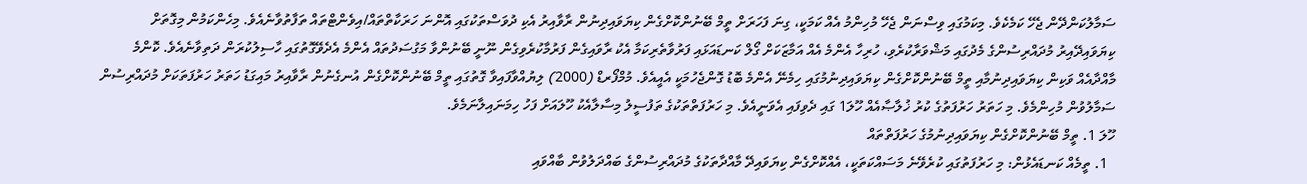ސަމާލުކަންދޭން ޖެހޭ ކަމެކެވެ. މިކަމުގައި ވިސްނަން ޖެހޭ މުހިންމު އެއް ކަމަކީ، ގިނަ ފަހަރަށް ތީމް ބޭނުންކޮށްގެން ކިޔަވައިދިނުން ރާވާއިރު އެކި ދުވަސްތަކުގައި އޮންނަ ހަރަކާތްތައް/އިވެންޓްތައް ތަފާތުވާނެއެވެ. މިހެންކަމުން މިގޮތަށް ކިޔަވައިދޭއިރު މުދައްރިސުންގެ މެދުގައި މަޝްވަރާކުރެވި، ހުރިހާ އެންމެ އެއް އަމާޒަކަށް ގޯލް ކަނޑައަޅައި ފަރުވާތެރިކަމާ އެކު ރާވައިގެން ފަރުމާކުރެވިގެން ނޫނީ ބޭނުންވާ މަގުސަދުތައް އެންމެ އެދެވޭގޮތުގައި ހާސިލުކުރަން ދަތިވާނެއެވެ. ކޮންމެ މާއްދާއެއް ވަކިން ކިޔަވައިދިނުމާއި ތީމް ބޭނުންކޮށްގެން ކިޔަވައިދިނުމުގައި ހިމެނޭ އެންމެ ބޮޑު ގޮންޖެހުމަކީ އެއީއެވެ. މުމްފޯރޑް (2000) ލިޔުއްވާފައިވާ ގޮތުގައި ތީމް ބޭނުންކޮށްގެން އުނގެނުން ރާވާއިރު މައިގަޑު ހަތަރު ހަރުފަތަކަށް މުދައްރިސުން ސަމާލުވުން މުހިންމެވެ. މި ހަތަރު ހަރުފަތުގެ ކުރު ޚުލާޞާއެއް ހޫލަ1 ގައި ދެވިފައި އެވަނީއެވެ. މި ހަރުފަތްތަކުގެ ތަފުސީލު މިސާލާއެކު ހޫލައަށް ފަހު ހިމަނައިލާނަމެވެ.
ހޫލަ 1. ތީމް ބޭނުންކޮށްގެން ކިޔަވައިދިނުމުގެ ހަރުފަތްތައް
  1. ތީމެއް ކަނޑައެޅުން: މި ހަރުފަތުގައި ކުރެވޭނެ މަސައްކަތަކީ، އެއްކޮށްގެން ކިޔަވައިދޭ މާއްދާތަކުގެ މުދައްރިސުންގެ ބައްދަލުވުން ބާއްވައި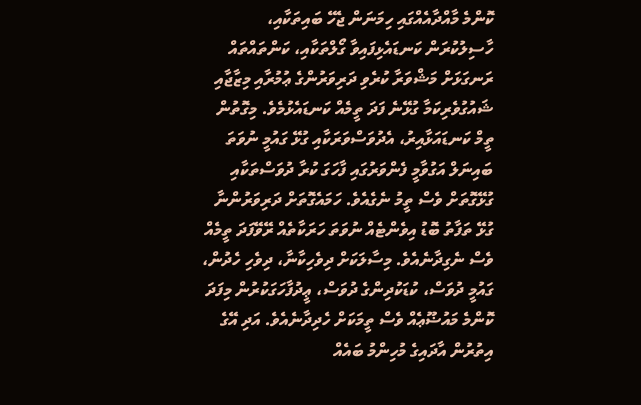ކޮންމެ މާއްދާއެއްގައި ހިމަނަން ޖެހޭ ބައިތަކާއި، ހާސިލުކުރަން ކަނޑައެޅިފައިވާ ގޯލްތަކާއި، ކަންތައްތައް ރަނގަޅަށް މަޝްވަރާ ކުރެވި ދަރިވަރުންގެ ޢުމުރާއި މިޒާޖާއި ޝައުގުވެރިކަމާ ގުޅޭނެ ފަދަ ތީމެއް ކަނޑައެޅުމެވެ. މިގޮތުން ތީމް ކަނޑައަޅާއިރު، އެދުވަސްވަރަކާއި ގުޅޭ ގައުމީ ނުވަތަ ބައިނަލް އަގުވާމީ ފެންވަރުގައި ފާހަގަ ކުރާ ދުވަސްތަކާއި ގުޅޭގޮތަށް ވެސް ތީމު ނެގެއެވެ. ހަމައެގޮތަށް ދަރިވަރުންނާ ގުޅޭ ތަފާތު ބޮޑު އިވެންޓެއް ނުވަތަ ހަރަކާތެއް ރޭވޭފަދަ ތީމެއް ވެސް ނެގިދާނެއެވެ. މިސާލަކަށް ދިވެހިކާނާ، ދިވެހި ހެދުން، ގައުމީ ދުވަސް، ކުޑަކުދިންގެ ދުވަސް، ޢީދުފާހަގަކުރުން މިފަދަ ކޮންމެ މައުޟޫޢެއް ވެސް ތީމަކަށް ހެދިދާނެއެވެ. އަދި އޭގެ އިތުރުން އާދައިގެ މުހިންމު ބައެއް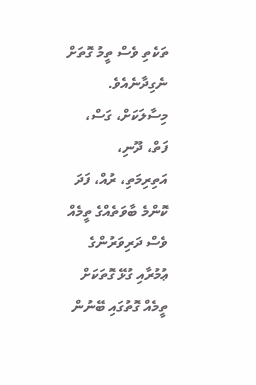ތަކެތި ވެސް ތީމު ގޮތަށް ނެގިދާނެއެވެ. މިސާލަކަށް، ގަސް، ފަތް، ދޫނި، އަތިރިމަތި، ރުއް، ފަދަ ކޮންމެ ބާވަތެއްގެ ތީމެއް ވެސް ދަރިވަރުންގެ ޢުމުރާއި ގުޅޭ ގޮތަކަށް ތީމެއް ގޮތުގައި ބޭނުން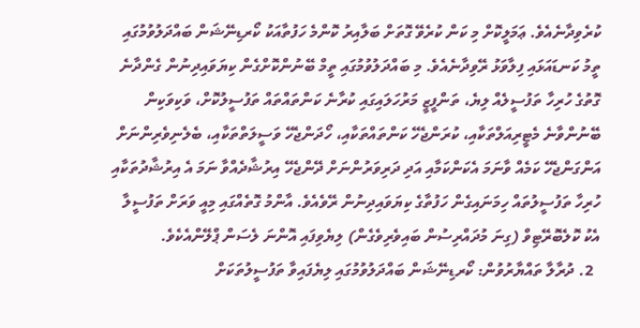ކުރެވިދާނެއެވެ. ޢަމަލީކޮށް މި ކަން ކުރެވޭ ގޮތަށް ބަލާއިރު ކޮންމެ ހަފުތާއަކު ކޯރޑިނޭޝަން ބައްދަލުވުމުގައި ތީމު ކަނޑައަޅައި ފިލާވަޅު ރޭވިދާނެއެވެ. މި ބައްދަލުވުމުގައި ތީމް ބޭނުންކޮށްގެން ކިޔަވައިދިނުން ގެންދާނެ ގޮތުގެ ހުރިހާ ތަފުސީލެއް ލިޔެ، ތަންފީޒީ މަރުހަލައިގައި ކުރާނެ ކަންތައްތައް ތަފުސީލުކޮށް، ވަކިވަކިން ބޭނުންވާނެ މެޓީރިއަލްތަކާއި، ކުރަންޖެހޭ ކަންތައްތަކާއި، ހޯދަންޖެހޭ ވަސީލަތްތަކާއި، ބެލެނިވެރިންނަށް އަންގަންޖެހޭ ކަމެއް ވާނަމަ އެކަންކަމާއި އަދި ދަރިވަރުންނަށް ދޭންޖެހޭ އިރުޝާދެއްވާ ނަމަ އެ އިރުޝާދުތަކާއި ހުރިހާ ތަފުސީލުތައް ހިމަނައިގެން ހަފުތާގެ ކިޔަވައިދިނުން ރޭވެއެވެ. އާންމު ގޮތެއްގައި މިއީ ވަރަށް ތަފުސީލާ އެކު ކޮލެބޮރޭޓިވް (ގިނަ މުދައްރިސުން ބައިވެރިވެގެން) ލިޔެވިފައި އޮންނަ ލެސަން ޕްލޭންއެކެވެ.
  2. ދުރާލާ ތައްޔާރުވުން: ކޯރޑިނޭޝަން ބައްދަލުވުމުގައި ލިޔެފައިވާ ތަފުސީލުތަކަށް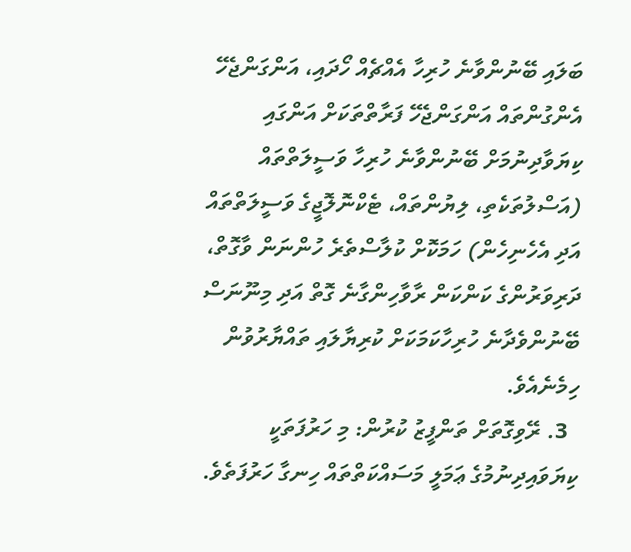ބަލައި ބޭނުންވާނެ ހުރިހާ އެއްޗެއް ހޯދައި، އަންގަންޖެހޭ އެންގުންތައް އަންގަންޖެހޭ ފަރާތްތަކަށް އަންގައި ކިޔަވާދިނުމަށް ބޭނުންވާނެ ހުރިހާ ވަސީލަތްތައް (އަސްލުތަކެތި، ލިޔުންތައް، ޓެކްނޮލޮޖީގެ ވަސީލަތްތައް އަދި އެހެނިހެން) ހަމަކޮށް ކުލާސްތެރެ ހުންނަން ވާގޮތް، ދަރިވަރުންގެ ކަންކަން ރާވާހިންގާނެ ގޮތް އަދި މިނޫނަސް ބޭނުންވެދާނެ ހުރިހާކަމަކަށް ކުރިޔާލައި ތައްޔާރުވުން ހިމެނެއެވެ.
  3. ރޭވިގޮތަށް ތަންފީޒު ކުރުން: މި ހަރުފަތަކީ ކިޔަވައިދިނުމުގެ ޢަމަލީ މަސައްކަތްތައް ހިނގާ ހަރުފަތެވެ.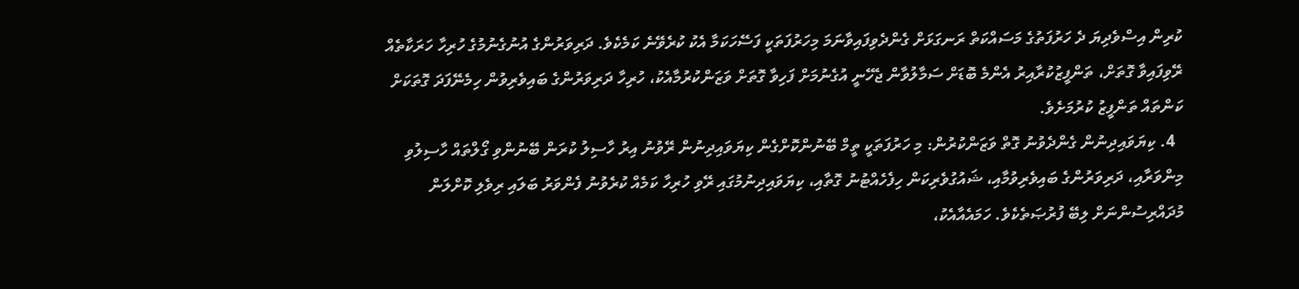ކުރިން އިސްވެދިޔަ ދެ ހަރުފަތުގެ މަސައްކަތް ރަނގަޅަށް ގެންދެވިފައިވާނަމަ މިހަރުފަތަކީ ފަސޭހަކަމާ އެކު ކުރެވޭނެ ކަމެކެވެ. ދަރިވަރުންގެ އުނުގެނުމުގެ ހުރިހާ ހަރަކާތެއް ރޭވިފައިވާ ގޮތަށް، ތަންފީޒުކުރާއިރު އެންމެ ބޮޑަށް ސަމާލުވާން ޖެހޭނީ އުގެނުމަށް ފަހިވާ ގޮތަށް ވަޒަންކުރުމާއެކު، ހުރިހާ ދަރިވަރުންގެ ބައިވެރިވުން ހިމެނޭފަދަ ގޮތަކަށް ކަންތައް ތަންފީޒު ކުރުމަށެވެ.
  4. ކިޔަވައިދިނުން ގެންދެވުނު ގޮތް ވަޒަންކުރުން: މި ހަރުފަތަކީ ތީމް ބޭނުންކޮށްގެން ކިޔަވައިދިނުން ރޭވުނު އިރު ހާސިލު ކުރަން ބޭނުންވި ގޯލްތައް ހާސިލުވި މިންވަރާއި، ދަރިވަރުންގެ ބައިވެރިވުމާއި، ޝައުގުވެރިކަން ހިފެހެއްޓުނު ގޮތާއި، ކިޔަވައިދިނުމުގައި ރޭވި ހުރިހާ ކަމެއް ކުރެވުނު ފެންވަރު ބަލައި ރިވެލި ކޮށްލަން މުދައްރިސުންނަށް ލިބޭ ފުރުޞަތެކެވެ. ހަމައެއާއެކު،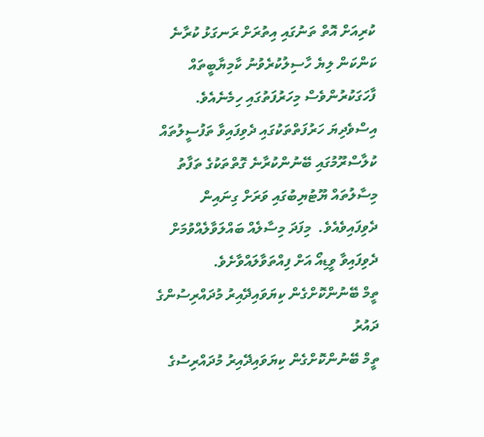ކުރިއަށް އޮތް ތަނުގައި އިތުރަށް ރަނގަޅު ކުރާނެ ކަންކަން ލިޔެ ހާސިލުކުރެވުނު ކާމިޔާބީތައް ފާހަގަކުރުންވެސް މިހަރުފަތުގައި ހިމެނެއެވެ.
އިސްވެދިޔަ ހަރުފަތްތަކުގައި ދެވިފައިވާ ތަފުސީލުތައް ކުލާސްރޫމުގައި ބޭނުންކުރާނެ ގޮތްތަކުގެ ތަފާތު މިސާލުތައް ޔޫޓުޔިބުގައި ވަރަށް ގިނައިން ދެވިފައިވެއެވެ.  މިފަދަ މިސާލެއް ބައްލަވާލެއްވުމަށް ދެވިފައިވާ ވީޑިއޯ އަށް ފިއްތަވާލައްވާށެވެ.
ތީމް ބޭނުންކޮށްގެން ކިޔަވައިދޭއިރު މުދައްރިސުންގެ ދައުރު
ތީމް ބޭނުންކޮށްގެން ކިޔަވައިދޭއިރު މުދައްރިސުގެ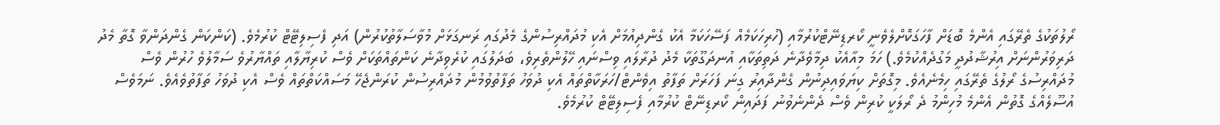ރޯލުތަކުގެ ތެރޭގައި އެންމެ ބޮޑަށް ފާހަގަކޮށްލެވެނީ ކޯރޑިނޭޓްކުރުމާއި (ހުރިހަކަމެއް ފަސޭހަކަމާ އެކު ގެންދިއުމަށް އެކި މުދައްރިސުންގެ މެދުގައި ރަނގަޅަށް މުވާސަލާތުކުރުން) އަދި ފެސިލިޓޭޓް ކުރުމެވެ. (ކަންކަން ގެންދަންވާ ގޮތާ މެދު ދަރިވަރުންނަށް އިރުޝާދުދީ މަގުދެއްކުމެވެ.) ހަމަ މިއާއެކު ދިމާވެދާނެ ދަތިތަކާއި އުނދަގޫތަކާ މެދު ދުރާލައި ވިސްނައި ހޭލުންތެރިވެ، ބަދަލުގައި ކުރެވިދާނެ ކަންތައްތަކަށް ވެސް ކުރިޔާލާއި ތައްޔާރުވެ ސަމާލުވެ ހުރުން ވެސް މުދައްރިސުގެ ރޯލުގެ ތެރޭގައި ހިމެނެއެވެ. މިގޮތަށް ކިޔަވައިދިނުން ގެންދާއިރު ގިނަ ފަހަރަށް ތަފާތު އިވެންޓް/ހަރަކާތްތައް އެކި ދުވަހު ތަފާތުވުމުން މުދައްރިސުން ކުރަންޖެހޭ މަސައްކަތްތައް ވެސް އެކި ދުވަހު ތަފާތުވެއެވެ. ނަމަވެސް އުސޫލެއްގެ ގޮތުން އެންމެ މުހިންމު ދެ ރޯލަކީ ކުރިން ވެސް ދެންނެވުނު ފަދައިން ކޯރޑިނޭޓް ކުރުމާއި ފެސިލިޓޭޓް ކުރުމެވެ.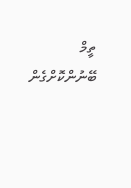ތީމް ބޭނުންކޮށްގެން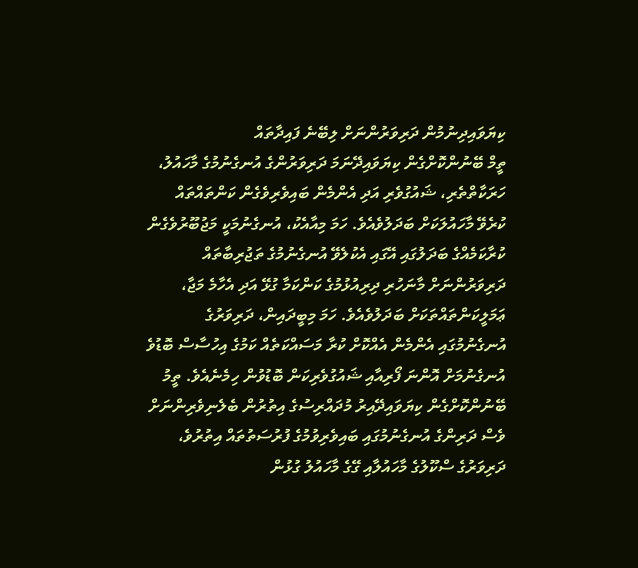ކިޔަވައިދިނުމުން ދަރިވަރުންނަށް ލިބޭނެ ފައިދާތައް
ތީމް ބޭނުންކޮށްގެން ކިޔަވައިދޭނަމަ ދަރިވަރުންގެ އުނގެނުމުގެ މާހައުލު، ހަރަކާތްތެރި، ޝައުގުވެރި އަދި އެންމެން ބައިވެރިވެގެން ކަންތައްތައް ކުރެވޭ މާހައުލަކަށް ބަދަލުވެއެވެ. ހަމަ މިއާއެކު، އުނގެނުމަކީ މަޖުބޫރުވެގެން ކުރާކަމެއްގެ ބަދަލުގައި އޭގައި އެކުލެވޭ އުނގެނުމުގެ ތަޖުރިބާތައް ދަރިވަރުންނަށް މާނަހުރި ދިރިއުޅުމުގެ ކަންކަމާ ގުޅޭ އަދި އެހާމެ މަޖާ، ޢަމަލީކަންތައްތަކަށް ބަދަލުވެއެވެ. ހަމަ މިބީދައިން، ދަރިވަރުގެ އުނގެނުމުގައި އެންމެން އެއްކޮށް ކުރާ މަސައްކަތެއް ކަމުގެ އިހުސާސް ބޮޑުވެ އުނގެނުމަށް އޮންނަ ފޯރިއާއި ޝައުގުވެރިކަން ބޮޑުވުން ހިމެނެއެވެ. ތީމު ބޭނުންކޮށްގެން ކިޔަވައިދޭއިރު މުދައްރިސުގެ އިތުރުން ބެލެނިވެރިންނަށް ވެސް ދަރިންގެ އުނގެނުމުގައި ބައިވެރިވުމުގެ ފުރުސަތުތައް އިތުރުވެ، ދަރިވަރުގެ ސްކޫލުގެ މާހައުލާއި ގޭގެ މާހައުލު ގުޅުން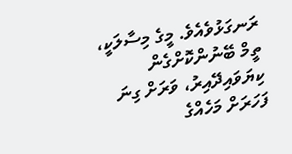ރަނގަޅުވެއެވެ. މީގެ މިސާލަކީ، ތީމް ބޭނުންކޮށްގެން ކިޔަވައިދޭއިރު، ވަރަށް ގިނަ ފަހަރަށް މަހެއްގެ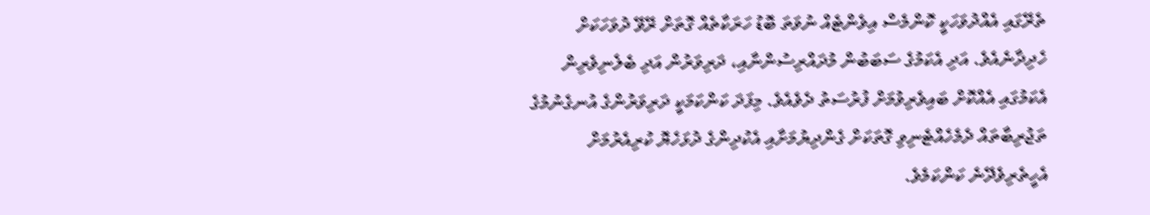ތެރޭގައި އެއްދުވަހަކީ ކޮންމެސް އިވެންޓެއް ނުވަތަ ބޮޑު ހަރަކާތެއް ގޮތަށް ރޭވޭ ދުވަހަކަށް ހެދިދާނެއެވެ. އަދި އެކަމުގެ ސަބަބުން މުދައްރިސުންނާއި، ދަރިވަރުން އަދި ބެލެނިވެރިން އެކަމުގައި އެއްކޮށް ބައިވެރިވުމަށް ފުރުސަތު ދެވެއެވެ. މިފަދަ ކަންކަމަކީ ދަރިވަރުންގެ އުނގެނުމުގެ ތަޖުރިބާތައް ދެމެހެއްޓެނިވި ގޮތަކަށް ގެންދިޔުމަށާއި އެކުދިންގެ ދުޅަހެޔޮ ކުރިއެރުމަށް އެހީތެރިވެދޭނެ ކަންކަމެވެ.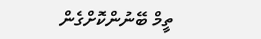ތީމް ބޭނުންކޮށްގެން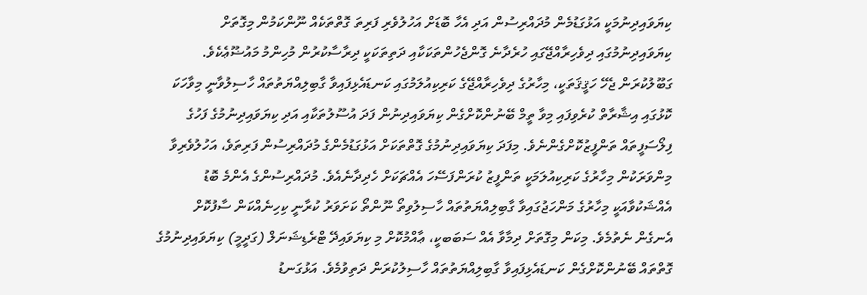ކިޔަވައިދިނުމަކީ އަޅުގަޑުމެން މުދައްރިސުން އަދި އެހާ ބޮޑަށް އަހުލުވެރި ފަރިތަ ގޮތްތަކެއް ނޫންކަމުން މިގޮތަށް ކިޔަވައިދިނުމުގައި ދިވެހިރާއްޖޭގައި ހުރެދާނެ ގޮންޖެހުންތަކަކާއި ދަތިތަކަކީ ދިރާސާކުރުން މުހިންމު މައުޟޫޢެކެވެ. ގަބޫލުކުރަން ޖެހޭ ހަޤީޤަތަކީ، މިހާރުގެ ދިވެހިރާއްޖޭގެ ކަރިކިއުލަމުގައި ކަނޑައެޅިފައިވާ ގާބިލިއްޔަތުތައް ހާސިލުވާނީ މިވާހަކަ ކޮޅުގައި އިޝާރާތް ކުރެވިފައި މިވާ ތީމް ބޭނުންކޮށްގެން ކިޔަވައިދިނުން ފަދަ އުސޫލުތަކާއި އަދި ކިޔަވައިދިނުމުގެ ފަހުގެ ފިލޯސަފީތައް ތަންފީޒުކޮށްގެންނެވެ. މިފަދަ ކިޔަވައިދިނުމުގެ ގޮތްތަކަށް އަޅުގަޑުމެންގެ މުދައްރިސުން ފަރިތަވެ، އަހުލުވެރިވާ މިންވަރަކުން މިހާރުގެ ކަރިކިއުލަމަކީ ތަންފީޒު ކުރަންފަސޭހަ އެއްޗަކަށް ހެދިދާނެއެވެ. މުދައްރިސުންގެ އެންމެ ބޮޑު އެއްޝަކުވާއަކީ މިހާރުގެ މަންހަޖުގައިވާ ގާބިލިއްޔަތުތައް ހާސިލުވިތޯ ނޫންތޯ ކަށަވަރު ކުރާނީ ކިހިނެއްކަން ސާފުކޮށް އެނގެން ނެތުމެވެ. މިކަން މިގޮތަށް ދިމާވާ އެއް ސަބަބކީ، ޢާއްމުކޮށް މި ކިޔަވައިދޭ ޓްރެޑިޝަނަލް (ގަދީމީ) ކިޔަވައިދިނުމުގެ ގޮތްތައް ބޭނުންކޮށްގެން ކަނޑައެޅިފައިވާ ގާބިލިއްޔަތުތައް ހާސިލުކުރަން ދަތިވުމެވެ. އަޅުގަނޑު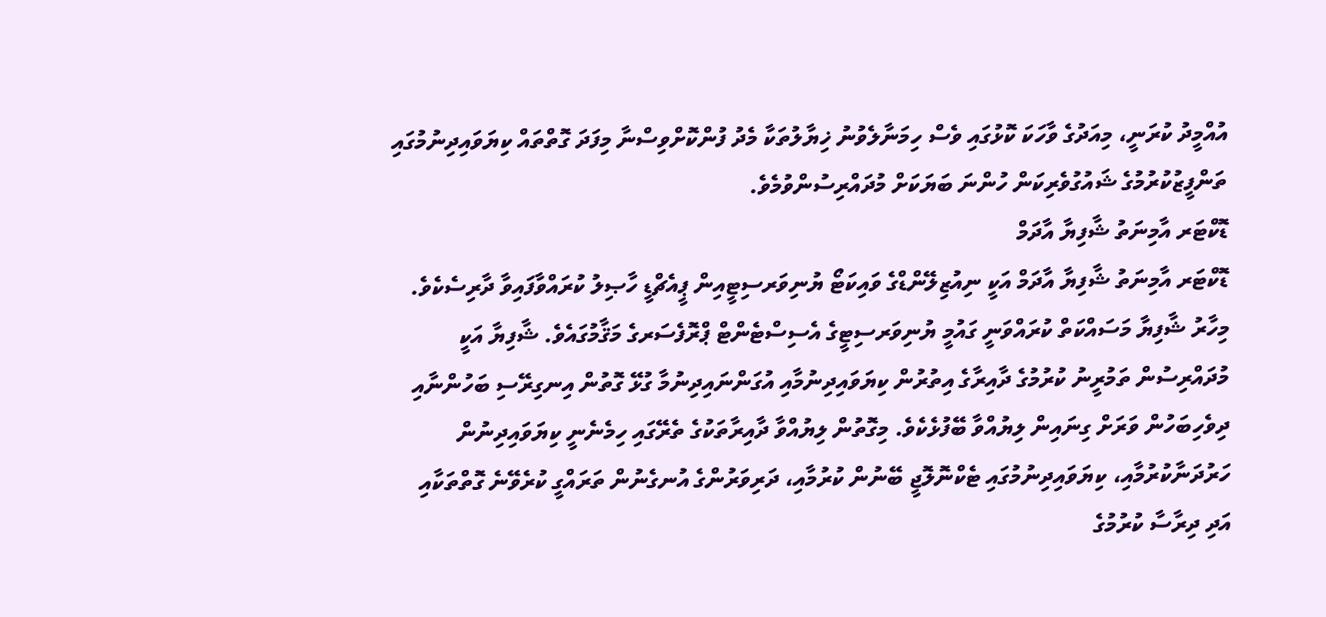އުއްމީދު ކުރަނީ، މިއަދުގެ ވާހަކަ ކޮޅުގައި ވެސް ހިމަނާލެވުނު ޚިޔާލުތަކާ މެދު ފުންކޮށްވިސްނާ މިފަދަ ގޮތްތައް ކިޔަވައިދިނުމުގައި ތަންފީޒުކުރުމުގެ ޝައުގުވެރިކަން ހުންނަ ބަޔަކަށް މުދައްރިސުންވުމެވެ.
ޑޮކްޓަރ އާމިނަތު ޝާފިޔާ އާދަމް
ޑޮކްޓަރ އާމިނަތު ޝާފިޔާ އާދަމް އަކީ ނިއުޒިލޭންޑްގެ ވައިކަޓޯ ޔުނިވަރސިޓީއިން ޕީއެޗްޑީ ހާޞިލު ކުރައްވާފައިވާ ދާރިސެކެވެ. މިހާރު ޝާފިޔާ މަސައްކަތް ކުރައްވަނީ ގައުމީ ޔުނިވަރސިޓީގެ އެސިސްޓެންޓް ޕްރޮފެސަރގެ މަޤާމުގައެވެ. ޝާފިޔާ އަކީ މުދައްރިސުން ތަމުރީނު ކުރުމުގެ ދާއިރާގެ އިތުރުން ކިޔަވައިދިނުމާއި އުގަންނައިދިނުމާ ގުޅޭ ގޮތުން އިނގިރޭސި ބަހުންނާއި ދިވެހިބަހުން ވަރަށް ގިނައިން ލިޔުއްވާ ބޭފުޅެކެވެ. މިގޮތުން ލިޔުއްވާ ދާއިރާތަކުގެ ތެރޭގައި ހިމެނެނީ ކިޔަވައިދިނުން ހަރުދަނާކުރުމާއި، ކިޔަވައިދިނުމުގައި ޓެކްނޮލޮޖީ ބޭނުން ކުރުމާއި، ދަރިވަރުންގެ އުނގެނުން ތަރައްގީ ކުރެވޭނެ ގޮތްތަކާއި އަދި ދިރާސާ ކުރުމުގެ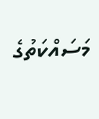މަސައްކަތުގެ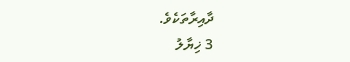ދާއިރާތަކެވެ.
3 ޚިޔާލު